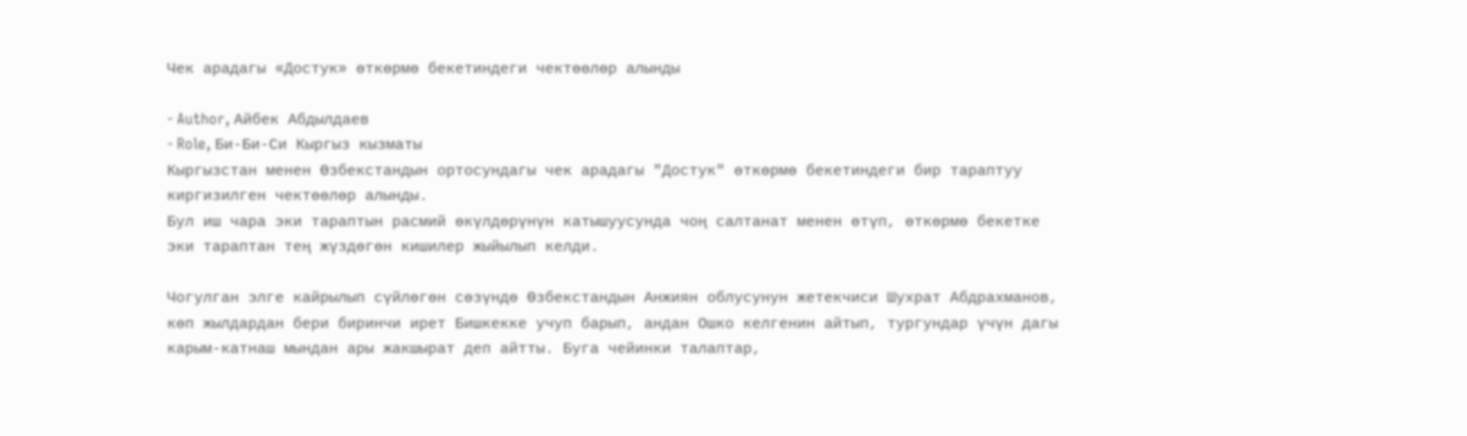Чек арадагы «Достук» өткөрмө бекетиндеги чектөөлөр алынды

- Author, Айбек Абдылдаев
- Role, Би-Би-Си Кыргыз кызматы
Кыргызстан менен Өзбекстандын ортосундагы чек арадагы "Достук" өткөрмө бекетиндеги бир тараптуу киргизилген чектөөлөр алынды.
Бул иш чара эки тараптын расмий өкүлдөрүнүн катышуусунда чоң салтанат менен өтүп, өткөрмө бекетке эки тараптан тең жүздөгөн кишилер жыйылып келди.

Чогулган элге кайрылып сүйлөгөн сөзүндө Ѳзбекстандын Анжиян облусунун жетекчиси Шухрат Абдрахманов, көп жылдардан бери биринчи ирет Бишкекке учуп барып, андан Ошко келгенин айтып, тургундар үчүн дагы карым-катнаш мындан ары жакшырат деп айтты. Буга чейинки талаптар,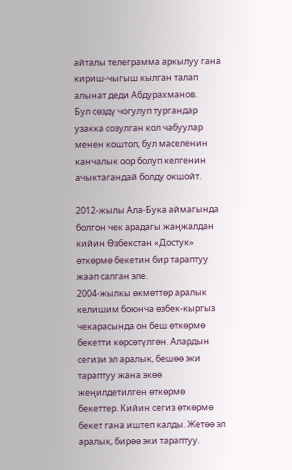айталы телеграмма аркылуу гана кириш-чыгыш кылган талап алынат деди Абдурахманов.
Бул сөздү чогулуп тургандар узакка созулган кол чабуулар менен коштоп, бул маселенин канчалык оор болуп келгенин ачыктагандай болду окшойт.

2012-жылы Ала-Бука аймагында болгон чек арадагы жаңжалдан кийин Ѳзбекстан «Достук» өткөрмө бекетин бир тараптуу жаап салган эле.
2004-жылкы өкмөттөр аралык келишим боюнча өзбек-кыргыз чекарасында он беш өткөрмө бекетти көрсөтүлгөн. Алардын сегизи эл аралык, бешөө эки тараптуу жана экөө жеңилдетилген өткөрмө бекеттер. Кийин сегиз өткөрмө бекет гана иштеп калды. Жетөө эл аралык, бирөө эки тараптуу.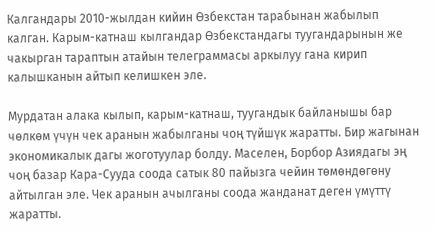Калгандары 2010-жылдан кийин Өзбекстан тарабынан жабылып калган. Карым-катнаш кылгандар Ѳзбекстандагы туугандарынын же чакырган тараптын атайын телеграммасы аркылуу гана кирип калышканын айтып келишкен эле.

Мурдатан алака кылып, карым-катнаш, туугандык байланышы бар чөлкөм үчүн чек аранын жабылганы чоң түйшүк жаратты. Бир жагынан экономикалык дагы жоготуулар болду. Маселен, Борбор Азиядагы эң чоң базар Кара-Сууда соода сатык 80 пайызга чейин төмөндөгөну айтылган эле. Чек аранын ачылганы соода жанданат деген үмүттү жаратты.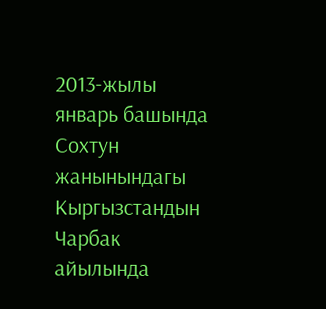2013-жылы январь башында Сохтун жанынындагы Кыргызстандын Чарбак айылында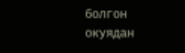болгон окуядан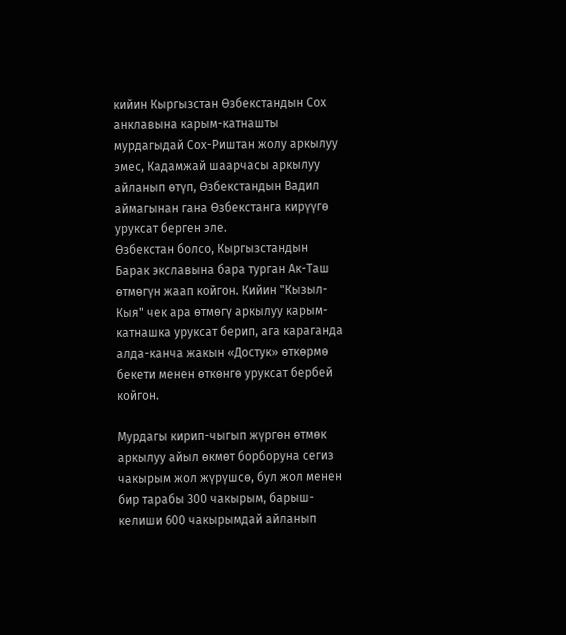кийин Кыргызстан Өзбекстандын Сох анклавына карым-катнашты мурдагыдай Сох-Риштан жолу аркылуу эмес, Кадамжай шаарчасы аркылуу айланып өтүп, Өзбекстандын Вадил аймагынан гана Өзбекстанга кирүүгө уруксат берген эле.
Өзбекстан болсо, Кыргызстандын Барак экславына бара турган Ак-Таш өтмөгүн жаап койгон. Кийин "Кызыл-Кыя" чек ара өтмөгү аркылуу карым-катнашка уруксат берип, ага караганда алда-канча жакын «Достук» өткөрмө бекети менен өткөнгө уруксат бербей койгон.

Мурдагы кирип-чыгып жүргөн өтмөк аркылуу айыл өкмөт борборуна сегиз чакырым жол жүрүшсө, бул жол менен бир тарабы 300 чакырым, барыш-келиши 600 чакырымдай айланып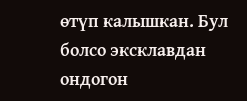өтүп калышкан. Бул болсо эксклавдан ондогон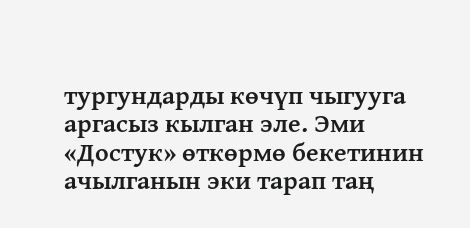тургундарды көчүп чыгууга аргасыз кылган эле. Эми «Достук» өткөрмө бекетинин ачылганын эки тарап таң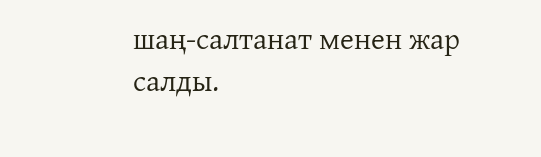шаң-салтанат менен жар салды.